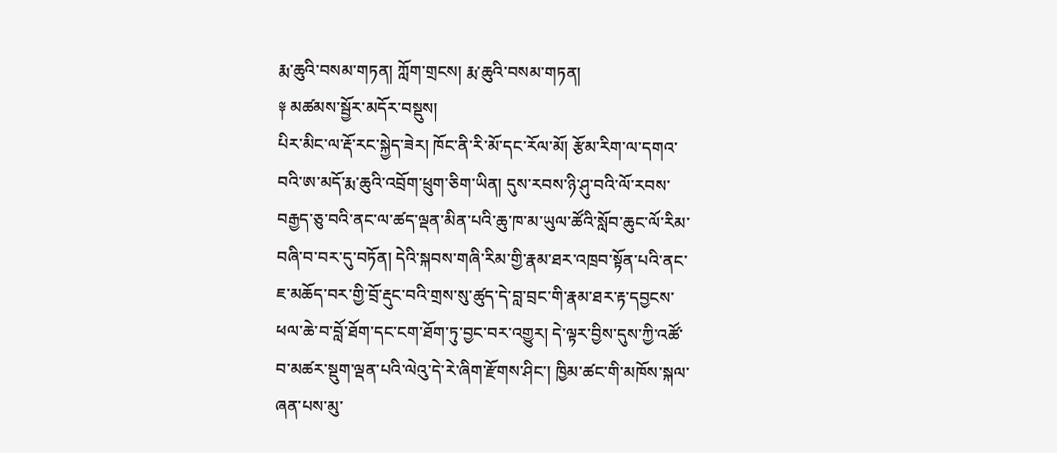རྨ་ཆུའི་བསམ་གཏན། ཀློག་གྲངས། རྨ་ཆུའི་བསམ་གཏན།
༈ མཚམས་སྦྱོར་མདོར་བསྡུས།
པིར་མིང་ལ་རྡོ་རང་སྐྱེད་ཟེར། ཁོང་ནི་རི་མོ་དང་རོལ་མོ། རྩོམ་རིག་ལ་དགའ་བའི་ཨ་མདོ་རྨ་ཆུའི་འབྲོག་ཕྲུག་ཅིག་ཡིན། དུས་རབས་ཉི་ཤུ་བའི་ལོ་རབས་བརྒྱད་ཅུ་བའི་ནང་ལ་ཚད་ལྡན་མིན་པའི་ཆུ་ཁ་མ་ཡུལ་ཚོའི་སློབ་ཆུང་ལོ་རིམ་བཞི་བ་བར་དུ་བཏོན། དེའི་སྐབས་གཞི་རིམ་གྱི་རྣམ་ཐར་འཁྲབ་སྟོན་པའི་ནང་ཇ་མཆོད་བར་གྱི་བྲོ་རྡུང་བའི་གྲས་སུ་ཚུད་དེ་བླ་བྲང་གི་རྣམ་ཐར་རྟ་དབྱངས་ཕལ་ཆེ་བ་བློ་ཐོག་དང་ངག་ཐོག་ཏུ་བྱང་བར་འགྱུར། དེ་ལྟར་བྱིས་དུས་ཀྱི་འཚོ་བ་མཚར་སྡུག་ལྡན་པའི་ལེའུ་དེ་རེ་ཞིག་རྫོགས་ཤིང་། ཁྱིམ་ཚང་གི་མཁོས་སྐལ་ཞན་པས་མུ་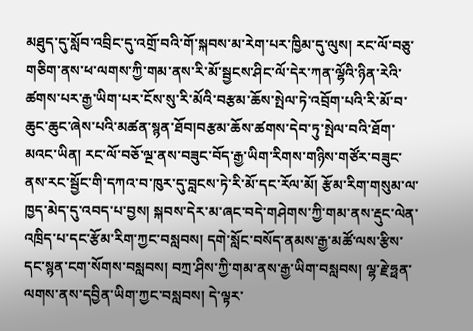མཐུད་དུ་སློབ་འབྲིང་དུ་འགྲོ་བའི་གོ་སྐབས་མ་རེག་པར་ཁྱིམ་དུ་ལུས། རང་ལོ་བཅུ་གཅིག་ནས་ཕ་ལགས་ཀྱི་གམ་ནས་རི་མོ་སྦྱངས་ཤིང་ལོ་དེར་ཀན་ལྷོའི་ཉིན་རེའི་ཚགས་པར་རྒྱ་ཡིག་པར་ངོས་སུ་རི་མོའི་བརྩམ་ཆོས་སྤེལ་ཏེ་འབྲོག་པའི་རི་མོ་བ་ཆུང་ཆུང་ཞེས་པའི་མཚན་སྙན་ཐོབ།བརྩམ་ཆོས་ཚགས་དེབ་ཏུ་སྤེལ་བའི་ཐོག་མའང་ཡིན། རང་ལོ་བཅོ་ལྔ་ནས་བཟུང་བོད་རྒྱ་ཡིག་རིགས་གཉིས་གཙོར་བཟུང་ནས་རང་སྦྱོང་གི་དཀའ་བ་ཁུར་དུ་བླངས་ཏེ་རི་མོ་དང་རོལ་མོ། རྩོམ་རིག་གསུམ་ལ་ཁྱད་མེད་དུ་འབད་པ་བྱས། སྐབས་དེར་མ་ཞང་བདེ་གཤེགས་ཀྱི་གམ་ནས་རྡུང་ལེན་འཁྲིད་པ་དང་རྩོམ་རིག་ཀྱང་བསླབས། དགེ་སློང་བསོད་ནམས་རྒྱ་མཚོ་ལས་རྩིས་དང་སྙན་ངག་སོགས་བསླབས། བཀྲ་ཤིས་ཀྱི་གམ་ནས་རྒྱ་ཡིག་བསླབས། ལྷ་རྗེ་ཧྥན་ལགས་ནས་དབྱིན་ཡིག་ཀྱང་བསླབས། དེ་ལྟར་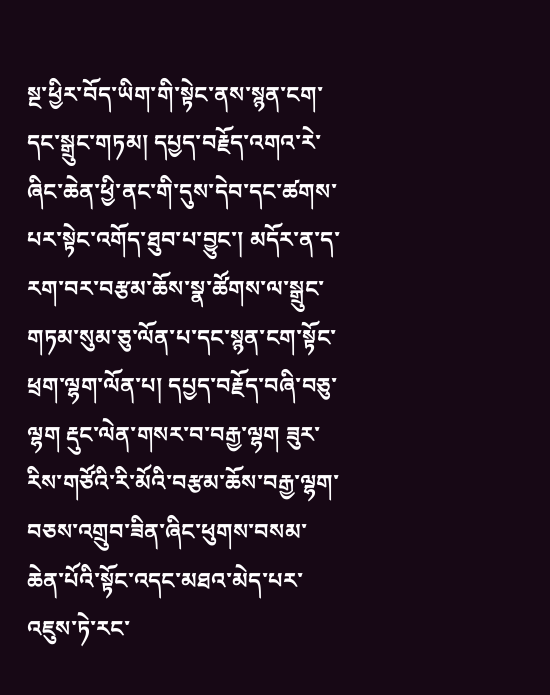སྔ་ཕྱིར་བོད་ཡིག་གི་སྟེང་ནས་སྙན་ངག་དང་སྒྲུང་གཏམ། དཔྱད་བརྗོད་འགའ་རེ་ཞིང་ཆེན་ཕྱི་ནང་གི་དུས་དེབ་དང་ཚགས་པར་སྟེང་འགོད་ཐུབ་པ་བྱུང་། མདོར་ན་ད་རག་བར་བརྩམ་ཆོས་སྣ་ཚོགས་ལ་སྒྲུང་གཏམ་སུམ་ཅུ་ལོན་པ་དང་སྙན་ངག་སྟོང་ཕྲག་ལྷག་ལོན་པ། དཔྱད་བརྗོད་བཞི་བཅུ་ལྷག རྡུང་ལེན་གསར་བ་བརྒྱ་ལྷག ཟུར་རིས་གཙོའི་རི་མོའི་བརྩམ་ཆོས་བརྒྱ་ལྷག་བཅས་འགྲུབ་ཟིན་ཞིང་ཕུགས་བསམ་ཆེན་པོའི་སྟོང་འདང་མཐའ་མེད་པར་འཇུས་ཏེ་རང་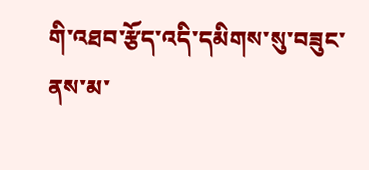གི་འཐབ་རྩོད་འདི་དམིགས་སུ་བཟུང་ནས་མ་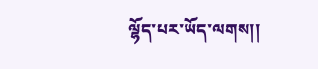ལྷོད་པར་ཡོད་ལགས།།